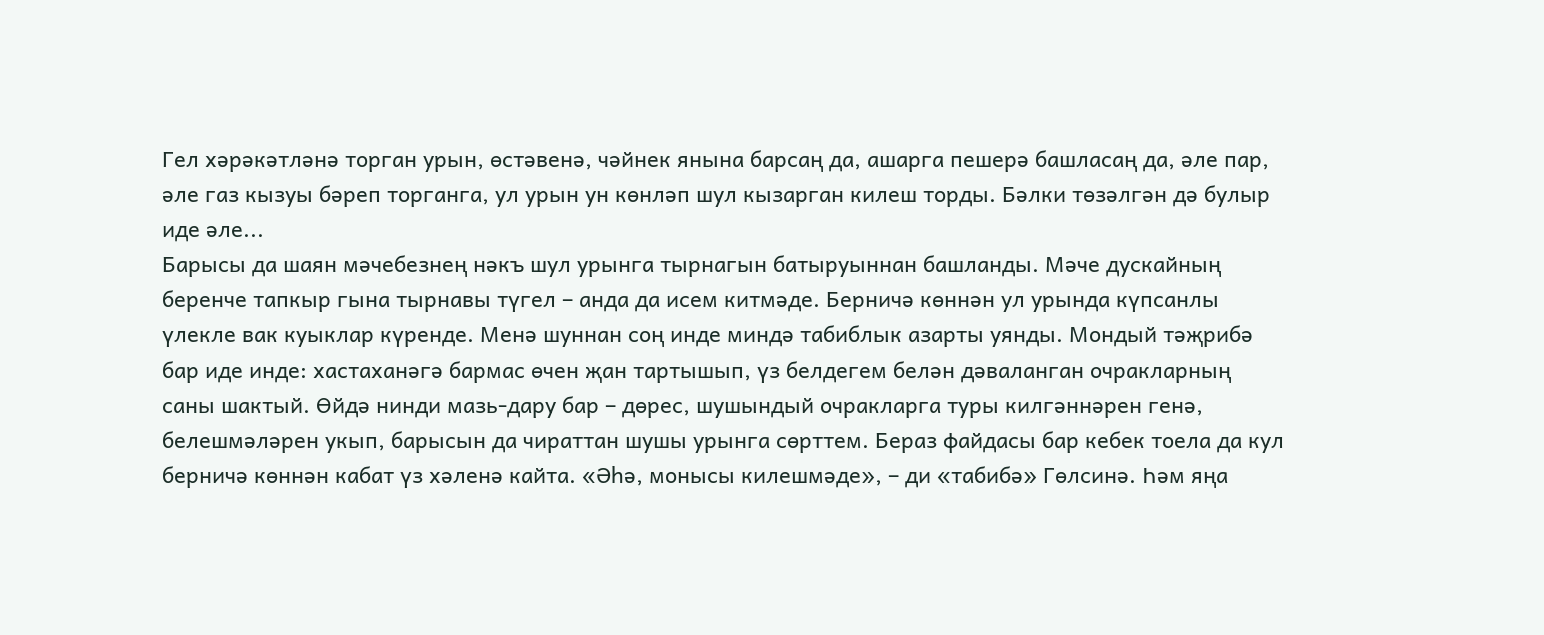Гел хәрәкәтләнә торган урын, өстәвенә, чәйнек янына барсаң да, ашарга пешерә башласаң да, әле пар, әле газ кызуы бәреп торганга, ул урын ун көнләп шул кызарган килеш торды. Бәлки төзәлгән дә булыр иде әле...
Барысы да шаян мәчебезнең нәкъ шул урынга тырнагын батыруыннан башланды. Мәче дускайның беренче тапкыр гына тырнавы түгел – анда да исем китмәде. Берничә көннән ул урында күпсанлы үлекле вак куыклар күренде. Менә шуннан соң инде миндә табиблык азарты уянды. Мондый тәҗрибә бар иде инде: хастаханәгә бармас өчен җан тартышып, үз белдегем белән дәваланган очракларның саны шактый. Өйдә нинди мазь-дару бар – дөрес, шушындый очракларга туры килгәннәрен генә, белешмәләрен укып, барысын да чираттан шушы урынга сөрттем. Бераз файдасы бар кебек тоела да кул берничә көннән кабат үз хәленә кайта. «Әһә, монысы килешмәде», – ди «табибә» Гөлсинә. Һәм яңа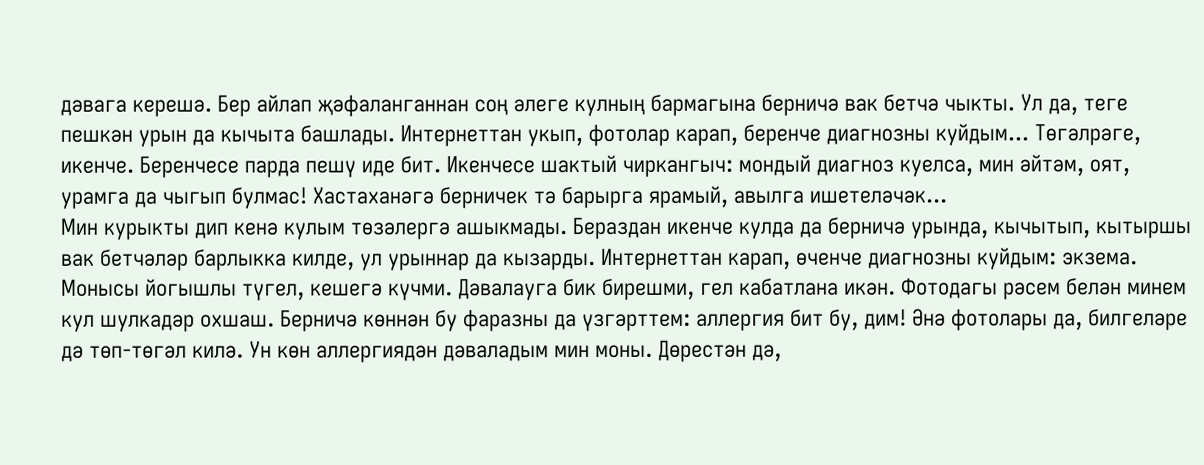дәвага керешә. Бер айлап җәфаланганнан соң әлеге кулның бармагына берничә вак бетчә чыкты. Ул да, теге пешкән урын да кычыта башлады. Интернеттан укып, фотолар карап, беренче диагнозны куйдым... Төгәлрәге, икенче. Беренчесе парда пешү иде бит. Икенчесе шактый чиркангыч: мондый диагноз куелса, мин әйтәм, оят, урамга да чыгып булмас! Хастаханәгә берничек тә барырга ярамый, авылга ишетеләчәк...
Мин курыкты дип кенә кулым төзәлергә ашыкмады. Бераздан икенче кулда да берничә урында, кычытып, кытыршы вак бетчәләр барлыкка килде, ул урыннар да кызарды. Интернеттан карап, өченче диагнозны куйдым: экзема. Монысы йогышлы түгел, кешегә күчми. Дәвалауга бик бирешми, гел кабатлана икән. Фотодагы рәсем белән минем кул шулкадәр охшаш. Берничә көннән бу фаразны да үзгәрттем: аллергия бит бу, дим! Әнә фотолары да, билгеләре дә төп-төгәл килә. Ун көн аллергиядән дәваладым мин моны. Дөрестән дә,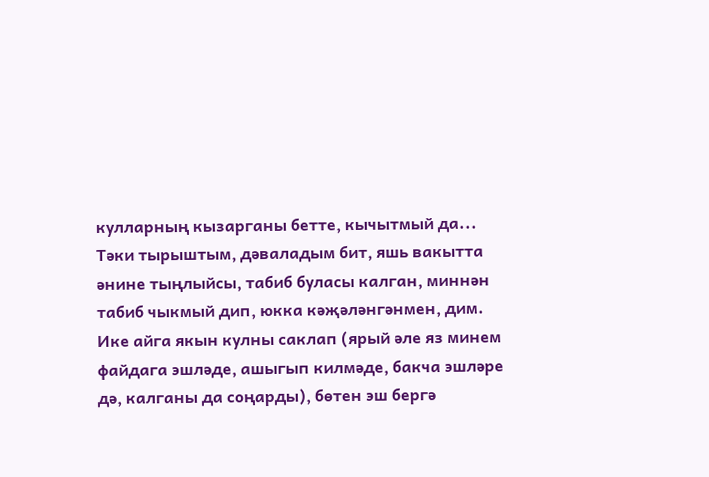кулларның кызарганы бетте, кычытмый да... Тәки тырыштым, дәваладым бит, яшь вакытта әнине тыңлыйсы, табиб буласы калган, миннән табиб чыкмый дип, юкка кәҗәләнгәнмен, дим.
Ике айга якын кулны саклап (ярый әле яз минем файдага эшләде, ашыгып килмәде, бакча эшләре дә, калганы да соңарды), бөтен эш бергә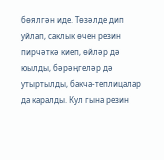бөялгән иде. Төзәлде дип уйлап, саклык өчен резин пирчәткә киеп, өйләр дә юылды, бәрәңгеләр дә утыртылды, бакча-теплицалар да каралды. Кул гына резин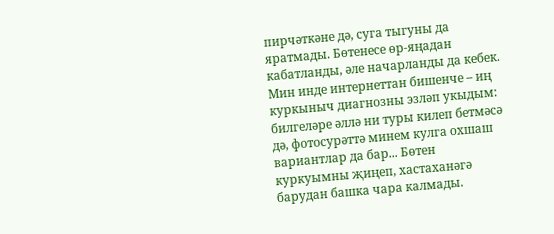пирчәткәне дә, суга тыгуны да яратмады. Бөтенесе өр-яңадан кабатланды, әле начарланды да кебек.
Мин инде интернеттан бишенче – иң куркыныч диагнозны эзләп укыдым: билгеләре әллә ни туры килеп бетмәсә дә, фотосурәттә минем кулга охшаш вариантлар да бар... Бөтен куркуымны җиңеп, хастаханәгә барудан башка чара калмады.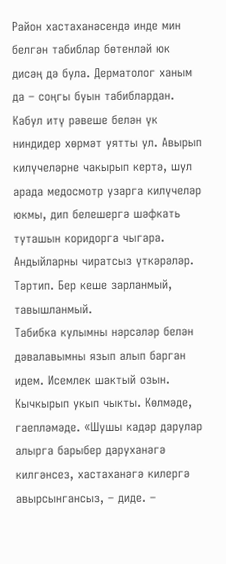Район хастаханәсендә инде мин белгән табиблар бөтенләй юк дисәң дә була. Дерматолог ханым да – соңгы буын табиблардан. Кабул итү рәвеше белән үк ниндидер хөрмәт уятты ул. Авырып килүчеләрне чакырып кертә, шул арада медосмотр узарга килүчеләр юкмы, дип белешергә шәфкать туташын коридорга чыгара. Андыйларны чиратсыз үткәрәләр. Тәртип. Бер кеше зарланмый, тавышланмый.
Табибка кулымны нәрсәләр белән дәвалавымны язып алып барган идем. Исемлек шактый озын. Кычкырып укып чыкты. Көлмәде, гаепләмәде. «Шушы кадәр дарулар алырга барыбер даруханәгә килгәнсез, хастаханәгә килергә авырсынгансыз, – диде. –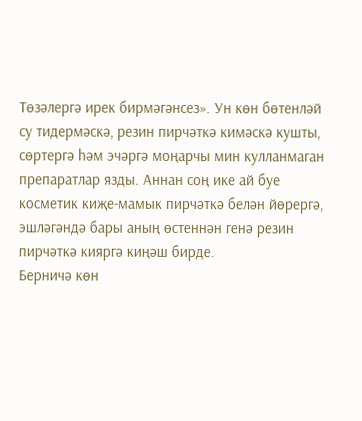Төзәлергә ирек бирмәгәнсез». Ун көн бөтенләй су тидермәскә, резин пирчәткә кимәскә кушты, сөртергә һәм эчәргә моңарчы мин кулланмаган препаратлар язды. Аннан соң ике ай буе косметик киҗе-мамык пирчәткә белән йөрергә, эшләгәндә бары аның өстеннән генә резин пирчәткә кияргә киңәш бирде.
Берничә көн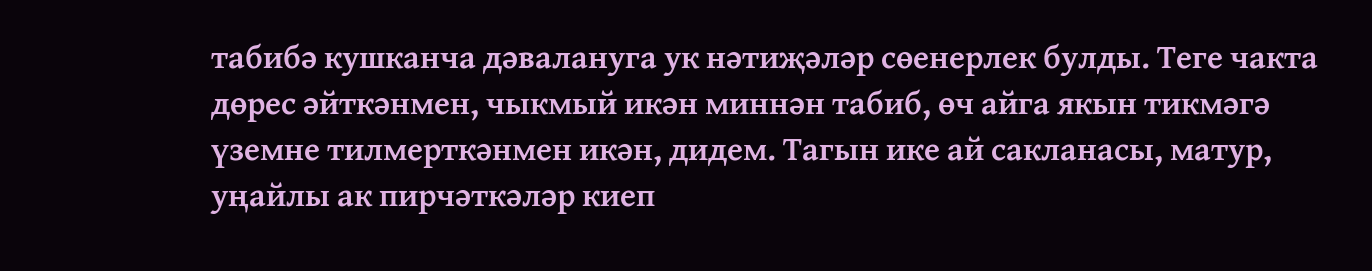табибә кушканча дәвалануга ук нәтиҗәләр сөенерлек булды. Теге чакта дөрес әйткәнмен, чыкмый икән миннән табиб, өч айга якын тикмәгә үземне тилмерткәнмен икән, дидем. Тагын ике ай сакланасы, матур, уңайлы ак пирчәткәләр киеп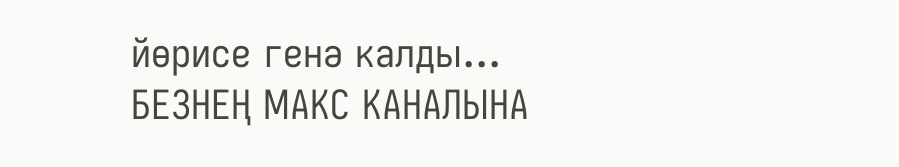йөрисе генә калды...
БЕЗНЕҢ МАКС КАНАЛЫНА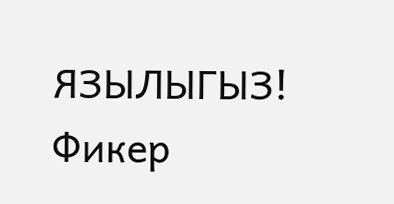ЯЗЫЛЫГЫЗ!
Фикер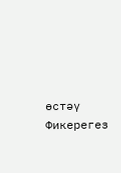өстәү
Фикерегез